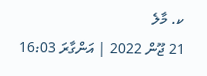ކ. މާލެ
21 ޖޫން 2022 | އަންގާރަ 16:03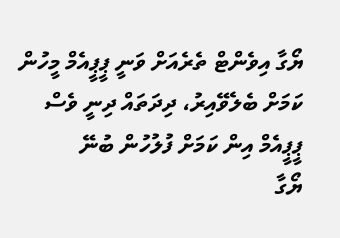ޔޯގާ އިވެންޓް ތެރެއަށް ވަނީ ޕީޕީއެމް މީހުން ކަމަށް ބެލެވޭއިރު، ދިދަތައް ދިނީ ވެސް ޕީޕީއެމް އިން ކަމަށް ފުލުހުން ބުނޭ
ޔޯގާ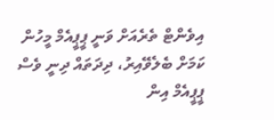އިވެންޓް ތެރެއަށް ވަނީ ޕީޕީއެމް މީހުން ކަމަށް ބެލެވޭއިރު، ދިދަތައް ދިނީ ވެސް ޕީޕީއެމް އިން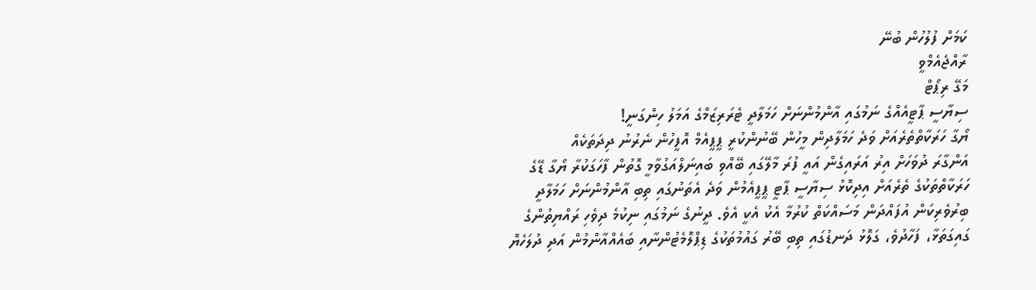ކަމަށް ފުލުހުން ބުނޭ
ރާއްޖެއެމްވީ
މަގޭ ރިޕޯޓް
ސިޔާސީ ޕާޓީއެއްގެ ނަމުގައި އާންމުންނަށް ހަމަލާދީ ޓެރަރިޒަމްގެ އަމަލު ހިންގަނީ!
ޔޯގާ ހަރަކާތްތެރެއަށް ވަދެ ހަމަލާދިން މީހުން ބޭނުންކުރީ ޕީޕީއެމް އޮފީހުން ނެރުނު ދިދަތަކެއް
އަންގާރަ ދުވަހަށް އިރު އަރައިގެން އައީ ފުރަ މާލޭގައި ބޭއްވި ބައިނަލްއަގުވާމީ ގޮތުން ފާހަގަކުރާ ޔޯގާ ޑޭގެ ހަރަކާތްތަކުގެ ތެރެއަށް އިދިކޮޅު ސިޔާސީ ޕާޓީ ޕީޕީއެމުން ވަދެ އެތަނުގައި ތިބި އާންމުންނަށް ހަމަލާދީ ބިރުވެރިކަން އުފައްދަން މަސައްކަތް ކުރުމާ އެކު އެކީ އެވެ. ދީނުގެ ނަމުގައި ނިކުމެ ދިވެހި ރައްޔިތުންގެ ގައިގަތަޅާ، ފަހާދުވެ، ގަލޮޅު ދަނޑުގައި ތިބި ބޭރު ގައުމުތަކުގެ ޑިޕްލޮމެޓުންނާއި ބައެއްއާންމުން އަދި ދުލަހެޔޮ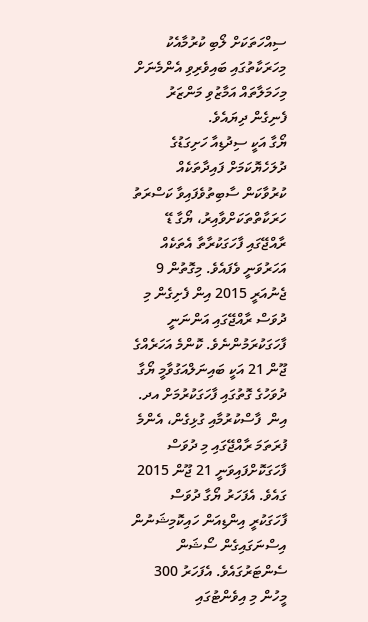ސިއްހަތަކަށް ލޯބި ކުރުމާއެކު މިހަރަކާތުގައި ބައިވެރިވި އެންމެނަށް މިހަމަލާތައް އަމާޒުވި މަންޒަރު ފެނިގެން ދިޔައެވެ.
ޔޯގާ އަކީ ސިދުޑިއާ ހަށިގަޑުގެ ދުލަހެޔޮކަމަށް ފައިދާތަކެއް ކުރުވާކަން ސާބިތުވެފައިވާ ކަސްރަތު ހަރަކާތްތަކަށްވާއިރު، ޔޯގާ ޑޭ ރާއްޖޭގައި ފާހަގަކުރާތާ އެތަކެއް އަހަރުވަނީ ވެފައެވެ. މިގޮތުން 9 ޖެނުއަރީ 2015 އިން ފެށިގެން މި ދުވަސް ރާއްޖޭގައި އަންނަނީ ފާހަގަކުރަމުންނެވެ. ކޮންމެ އަހަރެއްގެ ޖޫން 21 އަކީ ބައިނަލްއަގުވާމީ ޔޯގާ ދުވަހުގެ ގޮތުގައި ފާހަގަކުރުމަށް އދ. އިން  ފާސްކުރުމާއި ގުޅިގެން، އެންމެ ފުރަތަމަ ރާއްޖޭގައި މި ދުވަސް ފާހަގަކޮށްފައިވަނީ 21 ޖޫން 2015 ގައެވެ. އެފަހަރު ޔޯގާ ދުވަސް ފާހަގަކުރީ އިންޑިއަން ހައިކޮމިޝަނުން އިސްނަގައިގެން ސޯޝަން ސެންޓަރުގައެވެ. އެފަހަރު 300 މީހުން މި އިވެންޓުގައި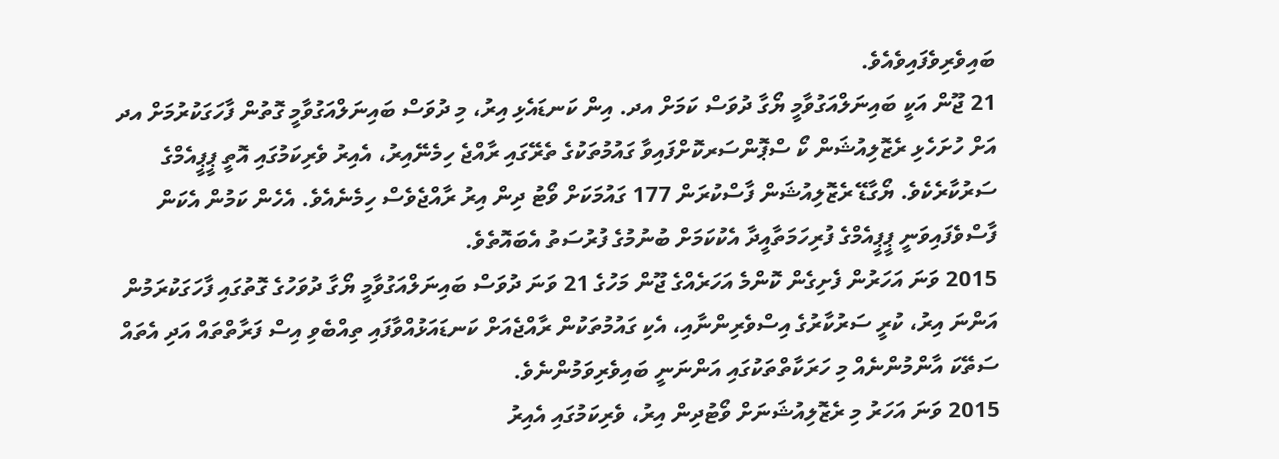ބައިވެރިވެފައިވެއެވެ.
21 ޖޫން އަކީ ބައިނަލްއަގުވާމީ ޔޯގާ ދުވަސް ކަމަށް އދ. އިން ކަނޑައެޅި އިރު، މި ދުވަސް ބައިނަލްއަގުވާމީ ގޮތުން ފާހަގަކުރުމަށް އދ އަށް ހުށަހެޅި ރެޒޮލިއުޝަން ކޯ ސްޕޮންސަރކޮށްފައިވާ ގައުމުތަކުގެ ތެރޭގައި ރާއްޖެ ހިމެނޭއިރު، އެއިރު ވެރިކަމުގައި އޮތީ ޕީޕީއެމްގެ ސަރުކާރެކެވެ. ޔޯގާޑޭ ރެޒޮލިއުޝަން ފާސްކުރަން 177 ގައުމަކަށް ވޯޓު ދިން އިރު ރާއްޖެވެސް ހިމެނެއެވެ. އެހެން ކަމުން އެކަން ފާސްވެފައިވަނީ ޕީޕީއެމްގެ ފުރިހަމަތާއީދާ އެކުކަމަށް ބުނުމުގެ ފުރުސަތު އެބައޮތެވެ.
2015 ވަނަ އަހަރުން ފެށިގެން ކޮންމެ އަހަރެއްގެ ޖޫން މަހުގެ 21 ވަނަ ދުވަސް ބައިނަލްއަގުވާމީ ޔޯގާ ދުވަހުގެ ގޮތުގައި ފާހަގަކުރަމުން އަންނަ އިރު، ކުރީ ސަރުކާރުގެ އިސްވެރިންނާއި، އެކި ގައުމުތަކުން ރާއްޖެއަށް ކަނޑައަޅުއްވާފައި ތިއްބެވި އިސް ފަރާތްތައް އަދި އެތައް ސަތޭކަ އާންމުންނެއް މި ހަރަކާތްތަކުގައި އަންނަނީ ބައިވެރިވަމުންނެވެ.
2015 ވަނަ އަހަރު މި ރެޒޮލިއުޝަނަށް ވޯޓުދިން އިރު، ވެރިކަމުގައި އެއިރު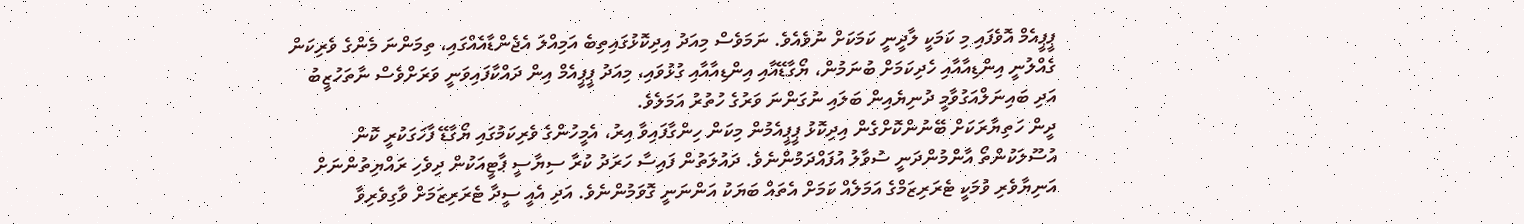ޕީޕީއެމް އޮވެފައި މި ކަމަކީ ލާދީނީ ކަމަކަށް ނުވެއެވެ. ނަމަވެސް މިއަދު އިދިކޮޅުގައިތިބެ އަމިއްލަ އެޖެންޑާއެއްގައި، ތިމަންނަ މެންގެ ވެރިކަން ގެއްލުނީ އިންޑިއާއާއި ހެދިކަމަށް ބުނަމުން، ޔޯގާޑޭއާއި އިންޑިއާއާއި ގުޅުވައި، މިއަދު ޕީޕީއެމް އިން ދައްކާފައިވަނީ ވަރަށްވެސް ނާތަހުޒީބު އަދި ބައިނަލްއަގުވާމީ ދުނިޔެއިން ބަލައި ނުގަންނަ ވަރުގެ ހުތުރު އަމަލެވެ.
ދީން ހަތިޔާރަކަށް ބޭނުންކޮށްގެން އިދިކޮޅު ޕީޕީއެމުން މިކަން ހިންގާފައިވާ އިރު، އެމީހުންގެ ވެރިކަމުގައި ޔޯގާޑޭ ފާހަގަކުރީ ކޮން އުސޫލަކުންތޯ އާންމުންދަނީ ސުވާލު އުފައްދަމުންނެވެ. ދައުލަތުން ފައިސާ ހަރަދު ކުރާ ސިޔާސީ ޕާޓީއަކުން ދިވެހި ރައްޔިތުންނަށް އަނިޔާވެރި ވުމަކީ ޓެރަރިޒަމްގެ އަމަލެއް ކަމަށް އެތައް ބަޔަކު އަންނަނީ ގޮވަމުންނެވެ. އަދި އެއީ ސީދާ ޓެރަރިޒަމަށް ވާގިވެރިވާ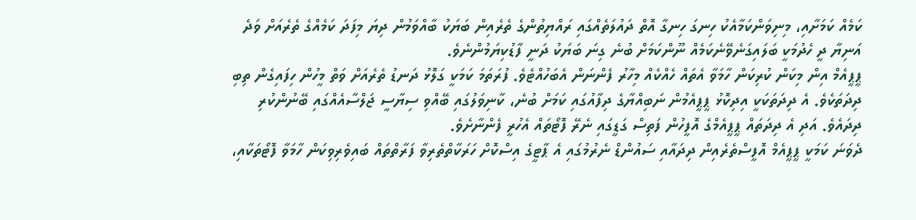ކަމެއް ކަމަށާއި، މިނިވަންކަމާއެކު ހިނގަ ހިނގާ އޮތް ދައުލަތެއްގައި ރައްޔިތުންގެ ތެރެއިން ބަޔަކު ބާއްވަމުން ދިޔަ މިފަދަ ކަމެއްގެ ތެރެއަށް ވަދެ އަނިޔާ ދީ ހެދުމަކީ ބަލައިގަނެވޭނެކަމެއް ނޫންކަމަށް ބުނެ ގިނަ ބަޔަކު ދަނީ ފާޑުކިޔަމުންނެވެ.
ޕީޕީއެމް އިން މިކަން ކުރިކަން ހާމަވާ އެތައް ހެއްކެއް މިހާރު ފެންނަން އެބަހުއްޓެވެ. ފުރަތަމަ ކަމަކީ ގަލޮޅު ދަނޑު ތެރެއަށް ވަތް މީހުން ހިފައިގެން ތިބި ދިދަތަކެވެ. އެ ދިދަތަކަކީ އިދިކޮޅު ޕީޕީއެމުން ނަބިއްޔާގެ ދިފާއުގައި ކަމަށް ބުނެ، ކާނިވަލުގައި ބޭއްވި ސިޔާސީ ޖަލްސާއެއްގައި ބޭނުންކުރި ދިދައެވެ. އަދި އެ ދިދަތައް ޕީޕީއެމްގެ އޮފީހުން ފަތިސް ގަޑީގައި ނެރޭ ފޮޓޯތައް އެހުރީ ފެންނާށެވެ.
ދެވަނަ ކަމަކީ ޕީޕީއެމް އޮފީސްތެރެއިން ދިދައާއި ސައުންޑް ނެރުމުގައި އެ ޕާޓީގެ އިސްކޮށް ހަރަކާތްތެރިވާ ފަރާތްތައް ބައިވެރިވިކަން ހާމަވާ ފޮޓޯތަކާއި،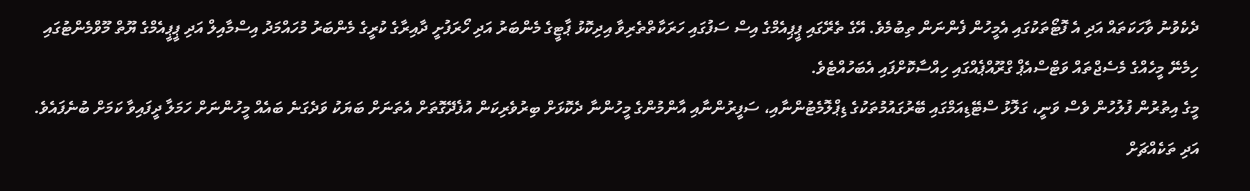ދެކެވުނު ވާހަކަތައް އަދި އެ ފޮޓޯތަކުގައި އެމީހުން ފެންނަން ތިބުމެވެ. އޭގެ ތެރޭގައި ޕީޕިއެމްގެ އިސް ސަފުގައި ހަރަކާތްތެރިވާ އިދިކޮޅު ޕާޓީގެ މެންބަރު އަދި ހޯރަފުށީ ދާއިރާގެ ކުރީގެ މެންބަރު މުހައްމަދު އިސްމާއިލް އަދި ޕީޕީއެމްގެ ޔޫތް މޫވްމެންޓުގައި ހިމެނޭ މީހެއްގެ މެސެޖްތައް ވަޓްސްއެޕް ގްރޫއްޕެއްގައި ހިއްސާކޮށްފައި އެބަހުއްޓެވެ.
މީގެ އިތުރުން ފުލުހުން ވެސް ވަނީ، ގަލޮޅު ސްޓޭޑިއަމްގައި ބޭރުގައުމުތަކުގެ ޑިޕްލޮމެޓުންނާއި، ސަފީރުންނާއި އާންމުންގެ މީހުންނާ ދެކޮޅަށް ބިރުވެރިކަން އުފެދޭގޮތަށް އެތަނަށް ބަޔަކު ވަދެގަނެ ބައެއް މީހުންނަށް ހަމަލާ ދީފައިވާ ކަމަށް ބުނެފައެވެ. އަދި ތަކެއްޗަށް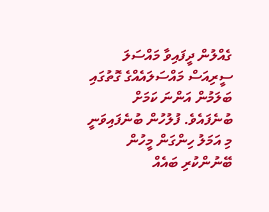ގެއްލުން ދީފައިވާ މައްސަލަ ސީރިއަސް މައްސަލައެއްގެ ގޮތުގައި ބަލަމުން އަންނަ ކަމަށް ބުނެފައެވެ. ފުލުހުން ބުނެފައިވަނީ މި އަމަލު ހިންގަން މީހުން ބޭނުންކުރި ބައެއް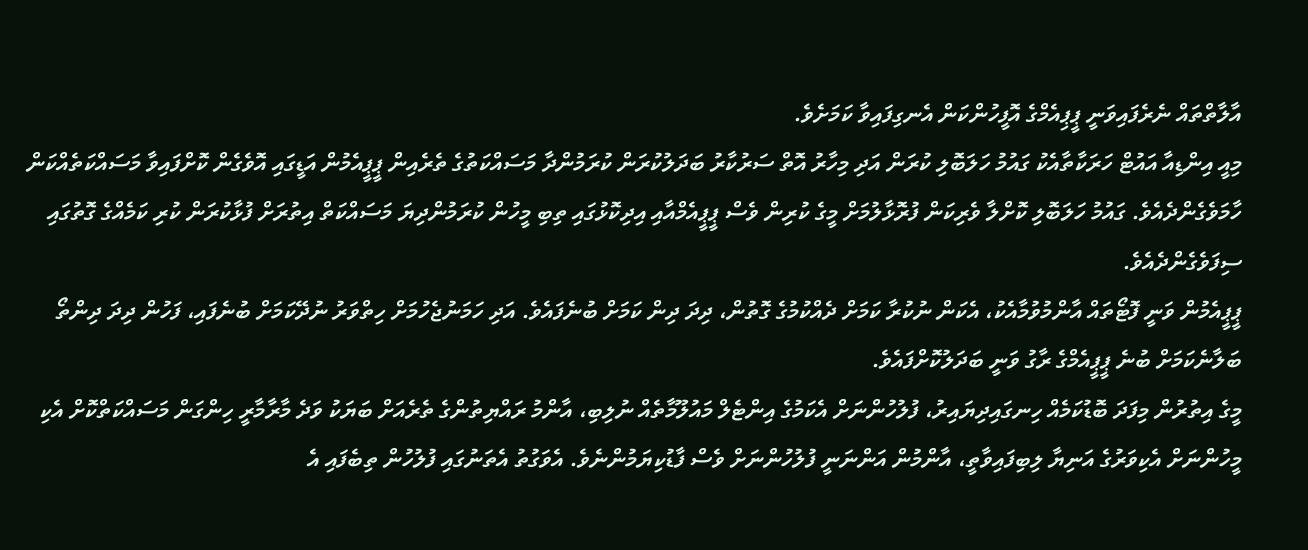އާލާތްތައް ނެރެފައިވަނީ ޕީޕިއެމްގެ އޮފީހުންކަން އެނގިފައިވާ ކަމަށެވެ.
މިއީ އިންޑިއާ އައުޓް ހަރަކާތާއެކު ގައުމު ހަލަބޮލި ކުރަން އަދި މިހާރު އޮތް ސަރުކާރު ބަދަލުކުރަން ކުރަމުންދާ މަސައްކަތުގެ ތެރެއިން ޕީޕީއެމުން އަޑީގައި އޮވެގެން ކޮށްފައިވާ މަސައްކަތެއްކަން ހާމަވެގެންދެއެވެ. ގައުމު ހަލަބޮލި ކޮށްލާ ވެރިކަން ފުރޮޅާލުމަށް މީގެ ކުރިން ވެސް ޕީޕީއެމްއާއި އިދިކޮޅުގައި ތިބި މީހުން ކުރަމުންދިޔަ މަސައްކަތް އިތުރަށް ފުޅާކުރަން ކުރި ކަމެއްގެ ގޮތުގައި ސިފަވެގެންދެއެވެ.
ޕީޕީއެމުން ވަނީ ފޮޓޯތައް އާންމުވުމާއެކު، އެކަން ނުކުރާ ކަމަށް ދެއްކުމުގެ ގޮތުން، ދިދަ ދިން ކަމަށް ބުނެފައެވެ. އަދި ހަމަނުޖެހުމަށް ހިތްވަރު ނުދޭކަމަށް ބުނެފައި، ފަހުން ދިދަ ދިންތޯ ބަލާނެކަމަށް ބުނެ ޕީޕީއެމްގެ ރާގު ވަނީ ބަދަލުކޮށްފައެވެ.
މީގެ އިތުރުން މިފަދަ ބޮޑުކަމެއް ހިނގައިދިޔައިރު، ފުލުހުންނަށް އެކަމުގެ އިންޓެލް މައުލޫމާތެއް ނުލިބި، އާންމު ރައްޔިތުންގެ ތެރެއަށް ބަޔަކު ވަދެ މާރާމާރީ ހިންގަން މަސައްކަތްކޮށް އެކި މީހުންނަށް އެކިވަރުގެ އަނިޔާ ލިބިފައިވާތީ، އާންމުން އަންނަނީ ފުލުހުންނަށް ވެސް ފާޑުކިޔަމުންނެވެ. އެވަގުތު އެތަނުގައި ފުލުހުން ތިބެފައި އެ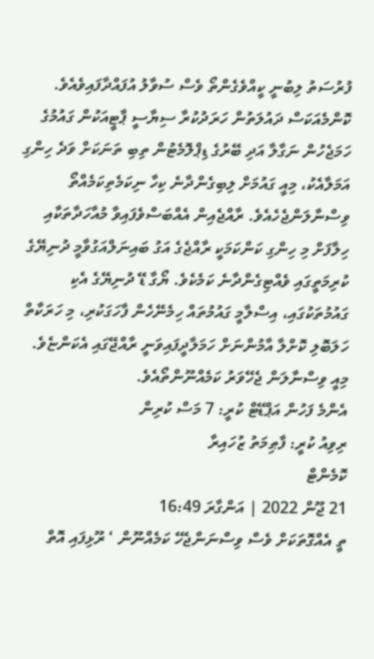ފުރުސަތު ލިބުނީ ކީއްވެގެންތޯ ވެސް ސުވާލު އުފައްދާފައިވެއެވެ.
ކޮންމެއަކަސް ދައުލަތުން ހަރަދުކުރާ ސިޔާސީ ޕާޓީއަކުން ގައުމުގެ ހަމަޖެހުން ނަގާލާ އަދި ބޭރުގެ ޑިޕްލޮމެޓުން ތިބި ތަނަކަށް ވަދެ ހިންގި އަމަލާއެކު، މިއީ ގައުމަށް ލިބިގެންދާނެ ކިހާ ނިކަމެތިކަމެއްތޯ ވިސްނާލަންޖެހެއެވެ. ރާއްޖެއިން އެއްބަސްވެފައިވާ މުއާހަދާތަކާއި ހިލާފަށް މި ހިންގި ކަންކަމަކީ ރާއްޖެގެ އަގު ބައިނަލްއަގުވާމީ ދުނިޔޭގެ ކުރިމަތީގައި ވެއްޓިގެންދާނެ ކަމެކެވެ. ޔޯގާ ޑޭ ދުނިޔޭގެ އެކި ގައުމުތަކުގައި، އިސްލާމީ ގައުމުތައް ހިމެނޭހެން ފާހަގަކުރި، މި ހަރަކާތް ހަލަބޮލި ކޮށްލާ އާމުންނަށް ހަމަލާދީފައިވަނީ ރާއްޖޭގައި އެކަންޏެވެ. މިއީ ވިސްނާލަން ޖެހޭވަރު ކަމެއްނޫންތޯއެވެ.
އެންމެ ފަހުން އަޕްޑޭޓް ކުރީ: 7 މަސް ކުރިން
ރިވިއު ކުރީ: ފާޠިމަތު ޒުހައިރާ
ކޮމެންޓް
21 ޖޫން 2022 | އަންގާރަ 16:49
ތީ އެއްގޮތަކަށް ވެސް ވިސްނަންޖެހޭ ކަމެއްނޫން ‘ ރޫޅިފައި އޮތް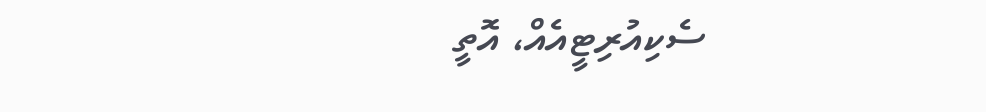ސެކިއުރިޓީއެއް، އޮތީ